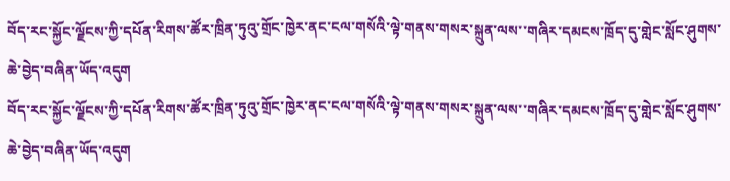བོད་རང་སྐྱོང་ལྗོངས་ཀྱི་དཔོན་རིགས་ཚོར་ཁྲིན་ཏུའུ་གྲོང་ཁྱེར་ནང་ངལ་གསོའི་ལྟེ་གནས་གསར་སྐྲུན་ལས་་གཞིར་དམངས་ཁྲོད་དུ་གླེང་སློང་ཤུགས་ཆེ་བྱེད་བཞིན་ཡོད་འདུག
བོད་རང་སྐྱོང་ལྗོངས་ཀྱི་དཔོན་རིགས་ཚོར་ཁྲིན་ཏུའུ་གྲོང་ཁྱེར་ནང་ངལ་གསོའི་ལྟེ་གནས་གསར་སྐྲུན་ལས་་གཞིར་དམངས་ཁྲོད་དུ་གླེང་སློང་ཤུགས་ཆེ་བྱེད་བཞིན་ཡོད་འདུག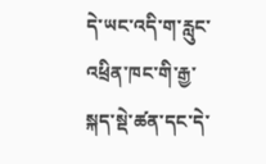དེ་ཡང་འདི་ག་རླུང་འཕྲིན་ཁང་གི་རྒྱ་སྐད་སྡེ་ཚན་དང་དེ་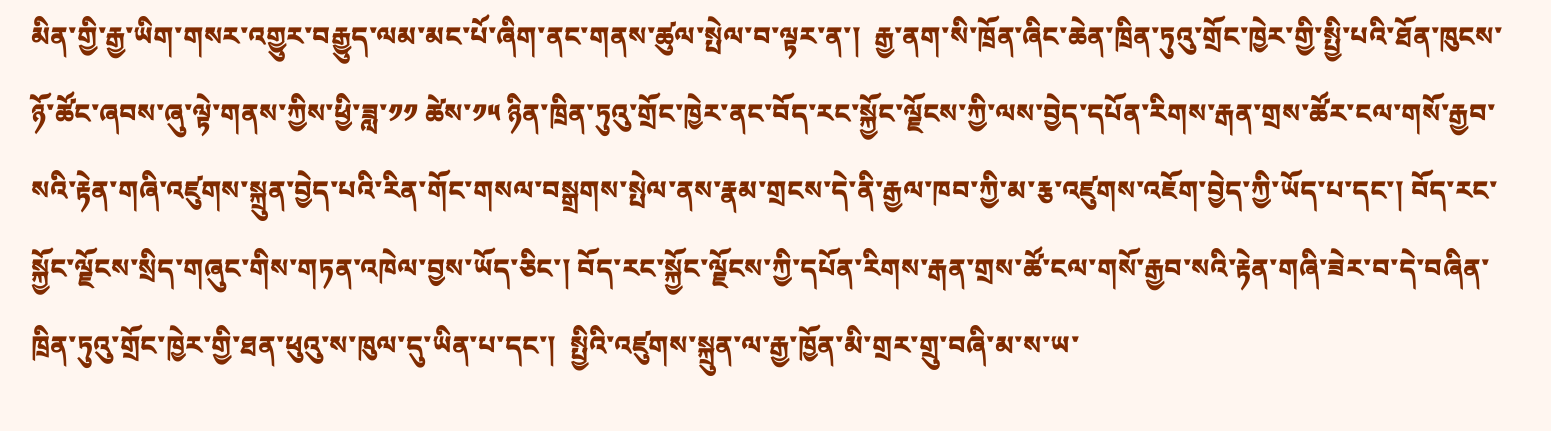མིན་གྱི་རྒྱ་ཡིག་གསར་འགྱུར་བརྒྱུད་ལམ་མང་པོ་ཞིག་ནང་གནས་ཚུལ་སྤེལ་བ་ལྟར་ན་།  རྒྱ་ནག་སི་ཁྲོན་ཞིང་ཆེན་ཁྲིན་ཏུའུ་གྲོང་ཁྱེར་གྱི་སྤྱི་པའི་ཐོན་ཁུངས་ཉོ་ཚོང་ཞབས་ཞུ་ལྟེ་གནས་ཀྱིས་ཕྱི་ཟླ་༡༡ ཚེས་༡༥ ཉིན་ཁྲིན་ཏུའུ་གྲོང་ཁྱེར་ནང་བོད་རང་སྐྱོང་ལྗོངས་ཀྱི་ལས་བྱེད་དཔོན་རིགས་རྒན་གྲས་ཚོར་ངལ་གསོ་རྒྱབ་སའི་རྟེན་གཞི་འཛུགས་སྐྲུན་བྱེད་པའི་རིན་གོང་གསལ་བསྒྲགས་སྤེལ་ནས་རྣམ་གྲངས་དེ་ནི་རྒྱལ་ཁབ་ཀྱི་མ་རྕ་འཛུགས་འཇོག་བྱེད་ཀྱི་ཡོད་པ་དང་། བོད་རང་སྐྱོང་ལྗོངས་སྲིད་གཞུང་གིས་གཏན་འཁེལ་བྱས་ཡོད་ཅིང་། བོད་རང་སྐྱོང་ལྗོངས་ཀྱི་དཔོན་རིགས་རྒན་གྲས་ཚོ་ངལ་གསོ་རྒྱབ་སའི་རྟེན་གཞི་ཟེར་བ་དེ་བཞིན་ཁྲིན་ཏུའུ་གྲོང་ཁྱེར་གྱི་ཐན་ཕུའུ་ས་ཁུལ་དུ་ཡིན་པ་དང་།  སྤྱིའི་འཛུགས་སྐྲུན་ལ་རྒྱ་ཁྱོན་མི་གྲར་གྲུ་བཞི་མ་ས་ཡ་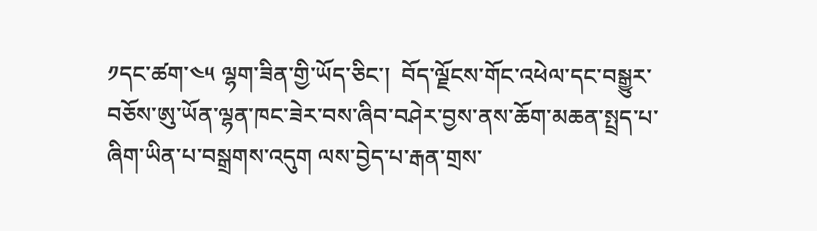༡དང་ཚག་༤༥ ལྷག་ཟིན་གྱི་ཡོད་ཅིང་།  བོད་ལྗོངས་གོང་འཕེལ་དང་བསྒྱུར་བཅོས་ཨུ་ཡོན་ལྷན་ཁང་ཟེར་བས་ཞིབ་བཤེར་བྱས་ནས་ཆོག་མཆན་སྤྲད་པ་ཞིག་ཡིན་པ་བསྒྲགས་འདུག ལས་བྱེད་པ་རྒན་གྲས་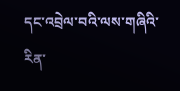དང་འབྲེལ་བའི་ལས་གཞིའི་རིན་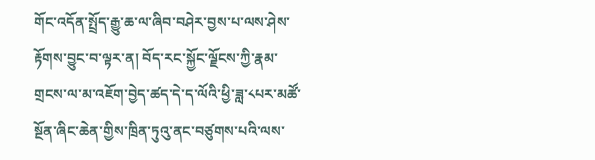གོང་འདོན་སྤྲོད་རྒྱུ་ཆ་ལ་ཞིབ་བཤེར་བྱས་པ་ལས་ཤེས་རྟོགས་བྱུང་བ་ལྟར་ན། བོད་རང་སྐྱོང་ལྗོངས་ཀྱི་རྣམ་གྲངས་ལ་མ་འཇོག་བྱེད་ཚད་དེ་ད་ལོའི་ཕྱི་ཟླ་༨པར་མཚོ་སྔོན་ཞིང་ཆེན་གྱིས་ཁྲིན་ཏུའུ་ནང་བཙུགས་པའི་ལས་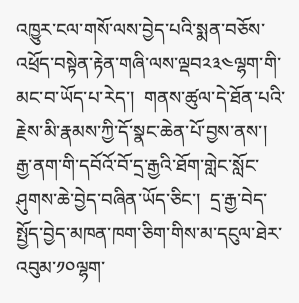འཁྱུར་ངལ་གསོ་ལས་བྱེད་པའི་སྨན་བཅོས་འཕྲོད་བསྟེན་རྟེན་གཞི་ལས་ལྡབ༢༣༤ལྷག་གི་མང་བ་ཡོད་པ་རེད་།  གནས་ཚུལ་དེ་ཐོན་པའི་རྗེས་མི་རྣམས་ཀྱི་དོ་སྣང་ཆེན་པོ་བྱས་ནས་། རྒྱ་ནག་གི་དབོའོ་བོ་དྲ་རྒྱའི་ཐོག་གླེང་སློང་ཤུགས་ཆེ་བྱེད་བཞིན་ཡོད་ཅིང་།  དྲ་རྒྱ་བེད་སྤྱོད་བྱེད་མཁན་ཁག་ཅིག་གིས་མ་དངུལ་ཐེར་འབུམ་༡༠ལྷག་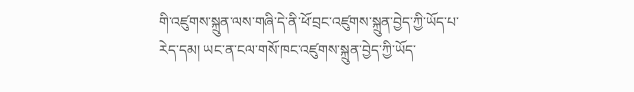གི་འཛུགས་སྐྲུན་ལས་གཞི་དེ་ནི་ཕོ་བྲང་འཛུགས་སྐྲུན་བྱེད་ཀྱི་ཡོད་པ་རེད་དམ། ཡང་ན་ངལ་གསོ་ཁང་འཛུགས་སྐྲུན་བྱེད་ཀྱི་ཡོད་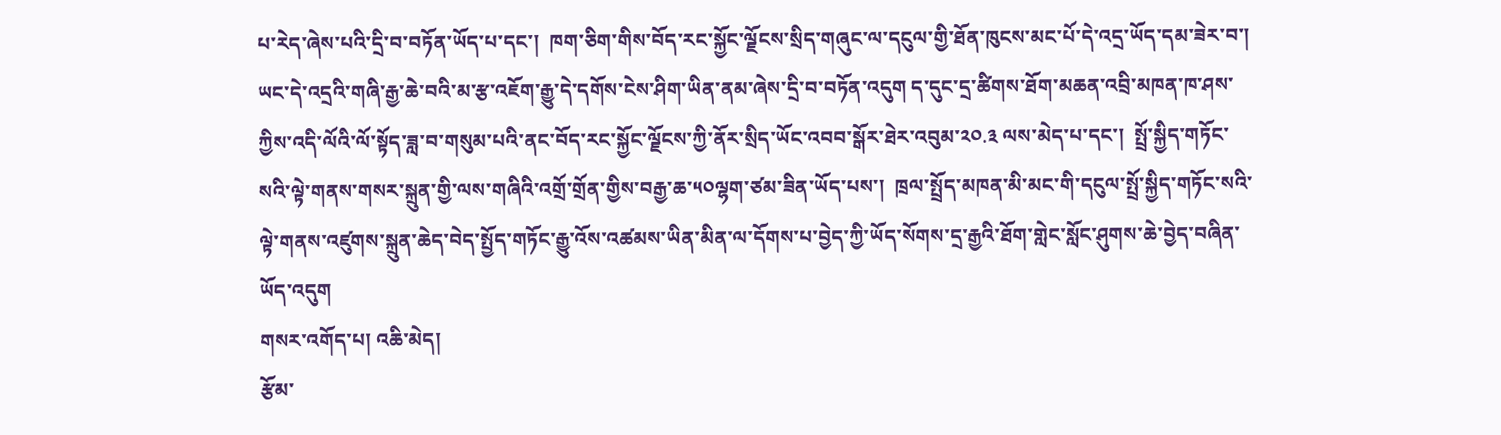པ་རེད་ཞེས་པའི་དྲི་བ་བཏོན་ཡོད་པ་དང་།  ཁག་ཅིག་གིས་བོད་རང་སྐྱོང་ལྗོངས་སྲིད་གཞུང་ལ་དངུལ་གྱི་ཐོན་ཁུངས་མང་པོ་དེ་འདྲ་ཡོད་དམ་ཟེར་བ་། ཡང་དེ་འདྲའི་གཞི་རྒྱ་ཆེ་བའི་མ་རྩ་འཇོག་རྒྱུ་དེ་དགོས་ངེས་ཤིག་ཡིན་ནམ་ཞེས་དྲི་བ་བཏོན་འདུག ད་དུང་དྲ་ཚིགས་ཐོག་མཆན་འབྲི་མཁན་ཁ་ཤས་ཀྱིས་འདི་ལོའི་ལོ་སྟོད་ཟླ་བ་གསུམ་པའི་ནང་བོད་རང་སྐྱོང་ལྗོངས་ཀྱི་ནོར་སྲིད་ཡོང་འབབ་སྒོར་ཐེར་འབུམ་༢༠.༣ ལས་མེད་པ་དང་།  སྤྲོ་སྐྱིད་གཏོང་སའི་ལྟེ་གནས་གསར་སྐྲུན་གྱི་ལས་གཞིའི་འགྲོ་གྲོན་གྱིས་བརྒྱ་ཆ་༥༠ལྷག་ཙམ་ཟིན་ཡོད་པས་།  ཁྲལ་སྤྲོད་མཁན་མི་མང་གི་དངུལ་སྤྲོ་སྐྱིད་གཏོང་སའི་ལྟེ་གནས་འཛུགས་སྐྲུན་ཆེད་བེད་སྤྱོད་གཏོང་རྒྱུ་འོས་འཚམས་ཡིན་མིན་ལ་དོགས་པ་བྱེད་ཀྱི་ཡོད་སོགས་དྲ་རྒྱའི་ཐོག་གླེང་སློང་ཤུགས་ཆེ་བྱེད་བཞིན་ཡོད་འདུག
གསར་འགོད་པ། འཆི་མེད།
རྩོམ་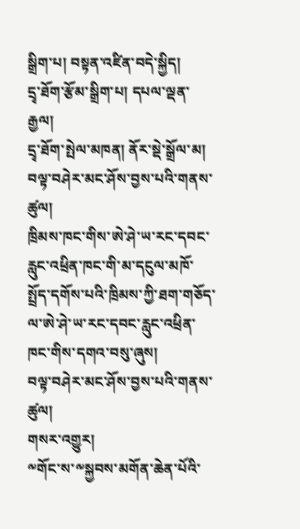སྒྲིག་པ། བསྟན་འཛིན་བདེ་སྐྱིད།
དྲྭ་ཐོག་རྩོམ་སྒྲིག་པ། དཔལ་ལྡན་རྒྱལ།
དྲྭ་ཐོག་སྤེལ་མཁན། ནོར་སྡེ་སྒྲོལ་མ།
བལྟ་བཤེར་མང་ཤོས་བྱས་པའི་གནས་ཚུལ།
ཁྲིམས་ཁང་གིས་ཨེ་ཤེ་ཡ་རང་དབང་རླུང་འཕྲིན་ཁང་གི་མ་དངུལ་མཁོ་སྤྲོད་དགོས་པའི་ཁྲིམས་ཀྱི་ཐག་གཅོད་ལ་ཨེ་ཤེ་ཡ་རང་དབང་རླུང་འཕྲིན་ཁང་གིས་དགའ་བསུ་ཞུས།
བལྟ་བཤེར་མང་ཤོས་བྱས་པའི་གནས་ཚུལ།
གསར་འགྱུར།
༸གོང་ས་༸སྐྱབས་མགོན་ཆེན་པོའི་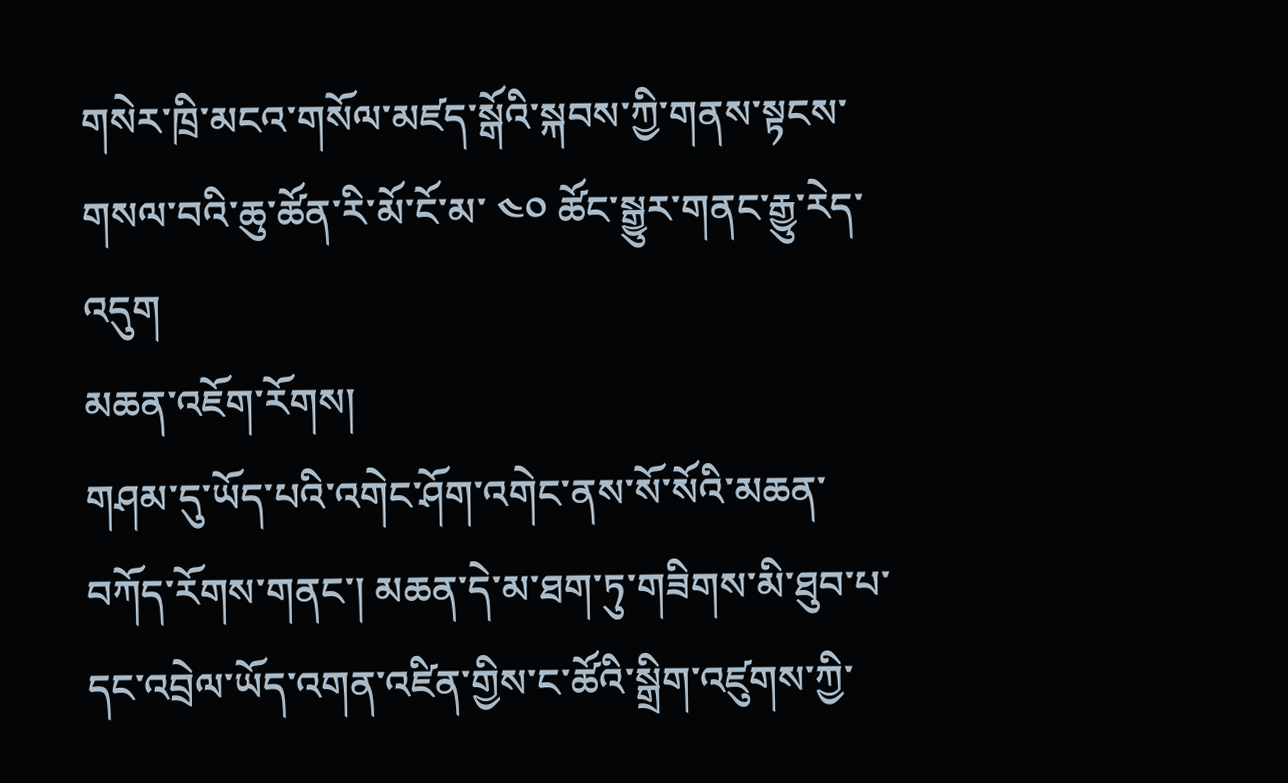གསེར་ཁྲི་མངའ་གསོལ་མཛད་སྒོའི་སྐབས་ཀྱི་གནས་སྟངས་གསལ་བའི་ཆུ་ཚོན་རི་མོ་ངོ་མ་ ༤༠ ཚོང་སྒྱུར་གནང་རྒྱུ་རེད་འདུག
མཆན་འཇོག་རོགས།
གཤམ་དུ་ཡོད་པའི་འགེང་ཤོག་འགེང་ནས་སོ་སོའི་མཆན་བཀོད་རོགས་གནང་། མཆན་དེ་མ་ཐག་ཏུ་གཟིགས་མི་ཐུབ་པ་དང་འབྲེལ་ཡོད་འགན་འཛིན་གྱིས་ང་ཚོའི་སྒྲིག་འཛུགས་ཀྱི་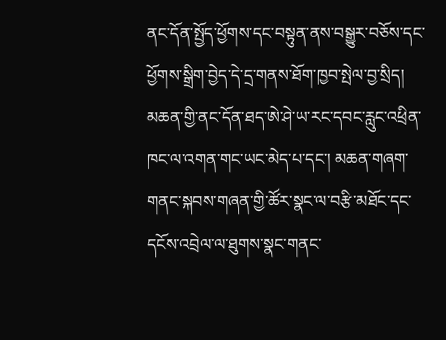ནང་དོན་སྤྱོད་ཕྱོགས་དང་བསྟུན་ནས་བསྒྱུར་བཅོས་དང་ཕྱོགས་སྒྲིག་བྱེད་དེ་དྲ་གནས་ཐོག་ཁྱབ་སྤེལ་བྱ་སྲིད། མཆན་གྱི་ནང་དོན་ཐད་ཨེ་ཤེ་ཡ་རང་དབང་རླུང་འཕྲིན་ཁང་ལ་འགན་གང་ཡང་མེད་པ་དང་། མཆན་གཞག་གནང་སྐབས་གཞན་གྱི་ཚོར་སྣང་ལ་བརྩི་མཐོང་དང་དངོས་འབྲེལ་ལ་ཐུགས་སྣང་གནང་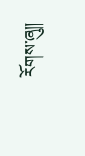རོགས་ཞུ༎